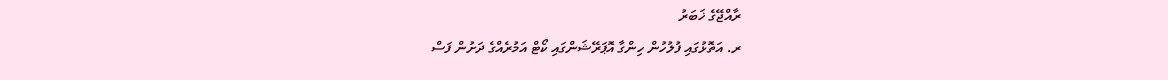ރާއްޖޭގެ ޚަބަރު
ރ. އަތޮޅުގައި ފުލުހުން ހިންގާ އޮޕަރޭޝަންގައި ކޯޓް އަމުރެއްގެ ދަށުން ފަސް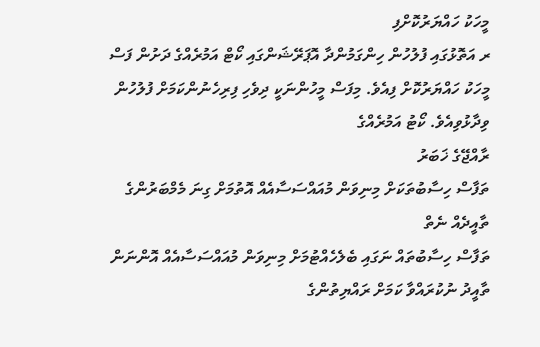މީހަކު ހައްޔަރުކޮށްފި
ރ އަތޮޅުގައި ފުލުހުން ހިންގަމުންދާ އޮޕަރޭޝަންގައި ކޯޓް އަމުރެއްގެ ދަށުން ފަސް މީހަކު ހައްޔަރުކޮށް ފިއެވެ. މިފަސް މީހުންނަކީ ދިވެހި ފިރިހެނުންކަމަށް ފުލުހުން ވިދާޅުވިއެވެ. ކޯޓު އަމުރެއްގެ
ރާއްޖޭގެ ޚަބަރު
ތަފާސް ހިސާބުތަކަށް މިނިވަން މުއައްސަސާއެއް އޮތުމަށް ގިނަ މެމްބަރުންގެ ތާއީދެއް ނެތް
ތަފާސް ހިސާބުތައް ނަގައި ބެލެހެއްޓުމަށް މިނިވަން މުއައްސަސާއެއް އޮންނަން ތާއީދު ނުކުރައްވާ ކަމަށް ރައްޔިތުންގެ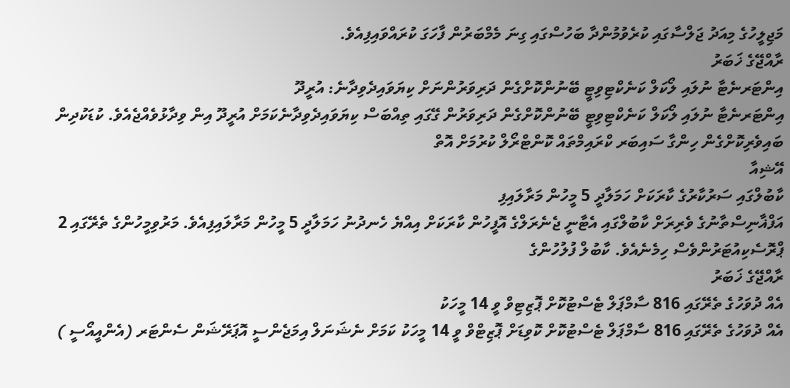މަޖިލީހުގެ މިއަދު ޖަލްސާގައި ކުރެވުމުންދާ ބަހުސްގައި ގިނަ މެމްބަރުން ފާހަގަ ކުރައްވައިފިއެވެ.
ރާއްޖޭގެ ޚަބަރު
އިންޓަރނެޓާ ނުލައި ލޯކަލް ކަނެކްޓިވިޓީ ބޭނުންކޮށްގެން ދަރިވަރުންނަށް ކިޔަވައިދެވިދާނެ: އުރީދޫ
އިންޓަރނެޓާ ނުލައި ލޯކަލް ކަނެކްޓިވިޓީ ބޭނުންކޮށްގެން ދަރިވަރުން ގޭގައި ތިއްބަސް ކިޔަވައިދެވިދާނެކަމަށް އުރީދޫ އިން ވިދާޅުވެއްޖެއެވެ. ކުޑަކުދިން ބައިވެރިކޮށްގެން ހިންގާ ސައިބަރ ކްރައިމްތައް ކޮންޓްރޯލް ކުރުމަށް އޮތް
އޭޝިއާ
ކާބުލްގައި ސަރުކާރުގެ ކާރަކަށް ހަމަލާދީ 5 މީހުން މަރާލައިފި
އަފްޣާނިސްތާނުގެ ވެރިރަށް ކާބުލްގައި އެޓާނީ ޖެނެރަލްގެ އޮފީހުން ކާރަކަށް އިއްޔެ ހެނދުނު ހަމަލާދީ 5 މީހުން މަރާލައިފިއެވެ. މަރުވިމީހުންގެ ތެރޭގައި 2 ޕްރޮސެކިއުޓަރުންވެސް ހިމެނެއެވެ. ކާބުލް ފުލުހުންގެ
ރާއްޖޭގެ ޚަބަރު
އެއް ދުވަހުގެ ތެރޭގައި 816 ސާމްޕަލް ޓެސްޓުކޮށް ޕޮޒިޓިވް ވީ 14 މީހަކު
އެއް ދުވަހުގެ ތެރޭގައި 816 ސާމްޕަލް ޓެސްޓުކޮށް ކޮވިޑަށް ޕޮޒިޓްވް ވީ 14 މީހަކު ކަމަށް ނެޝަނަލް އިމަޖެންސީ އޮޕަރޭޝަން ސެންޓަރ (އެންއީއޯސީ )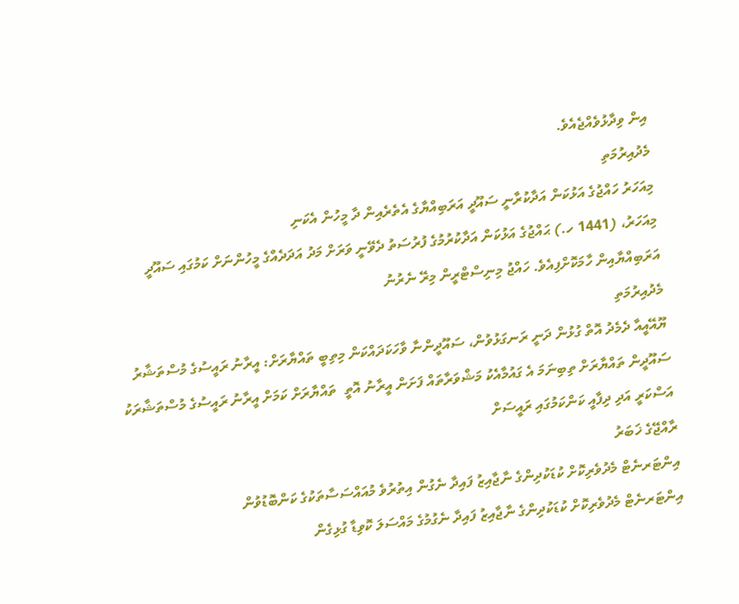އިން ވިދާޅުވެއްޖެއެވެ.
މެދުއިރުމަތި
މިއަހަރު ހައްޖުގެ އަޅުކަން އަދާކުރާނީ ސައޫދީ އަރަބިއްޔާގެ އެތެރެއިން ދާ މީހުން އެކަނި
މިއަހަރު، (1441 ހ.) ޙައްޖުގެ އަޅުކަން އަދާކުރުމުގެ ފުރުސަތު ދެވޭނީ ވަރަށް މަދު އަދަދެއްގެ މީހުންނަށް ކަމުގައި ސައޫދީ އަރަބިއްޔާއިން ހާމަކޮށްފިއެވެ. ހައްޖު މިނިސްޓްރީން މިރޭ ނެރުނު
މެދުއިރުމަތި
ޔޫއޭއީއާ ދެމެދު އޮތް ގުޅުން ދަނީ ރަނގަޅުވުން، ސައޫދީންނާ ވާހަކަދައްކަން މިތިބީ ތައްޔާރަށް: އީރާނު ރައީސުގެ މުސްތަޝާރު
ސައޫދީން ތައްޔާރަށް ތިބިނަމަ އެ ގައުމާއެކު މަޝްވަރާތައް ފަށަން އީރާނު އޮތީ  ތައްޔާރަށް ކަމަށް އީރާނު ރައީސުގެ މުސްތަޝާރަކު އަސްކަރީ އަދި ދިފާއީ ކަންކަމުގައި ރައީސަށް
ރާއްޖޭގެ ޚަބަރު
އިންޓަރނެޓް މެދުވެރިކޮށް ކުޑަކުދިންގެ ނާޖާއިޒު ފައިދާ ނެގުން އިތުރުވެ މުއައްސަސާތަކުގެ ކަންބޮޑުވުން
އިންޓަރނެޓް މެދުވެރިކޮށް ކުޑަކުދިންގެ ނާޖާއިޒު ފައިދާ ނެގުމުގެ މައްސަލަ ކޮވިޑާ ގުޅިގެން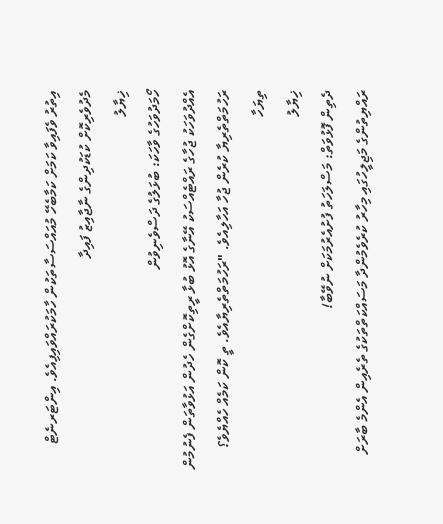އިތުރު ވެފައިވާ ކަމަށް ކަމާބެހޭ މުއައްސަސާތަކުން ހާމަކުރައްވައިފިއެވެ. އިންޓަރނެޓް މެދުވެރިކޮށް ކުޑަކުދިންގެ ނާޖާއިޒު ފައިދާ
ޚިޔާލު
ހޯމަދުވަހުގެ ވާހަކަ: ބުޅަލުގެ ދަސްވެނިވުން
އެއްދުވަހަކު ޖުހާގެ ރައްޓެއްސަކު އޭނާގެ އޮޅު ބުޅާ ރީތިކޮށްގެން ހެދުން އަޅުވާތަން ފެނުމުން ރަހުމަތްތެރިޔާ ކުރެން ޖުހާ އަހާލިއެވެ. "ރަހުމަތްތެރިޔާއެވެ. ތީ ކޮން ކަމެއް ހެއްޔެވެ؟ ތިޔަހާ
ޚިޔާލު
ދެތިން ފޮޅުވަތް: މަސްލަހަތު ފުށުއެރުމަކަށް ނުވޭބާ!
ރައްޔިތުންގެ މަޖިލީހުގައި މިހާރު ކުރެވެމުންދާ މަސައްކަތްތަކުގެ ތެރެއިން އެންމެ ބާރަށް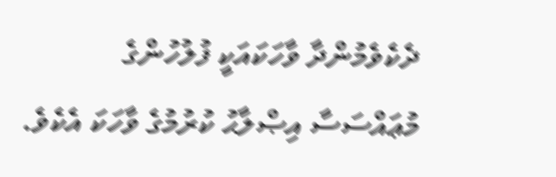ދެކެވެމުންދާ ވާހަކައަކީ ފުލުހުންގެ މުޢައްސަސާ އިޞްލާޙު ކުރުމުގެ ވާހަކަ އެކެވެ.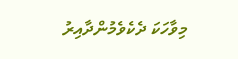މިވާހަކަ ދެކެވެމުންދާއިރު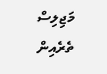މަޖިލިސް ތެރެއިން